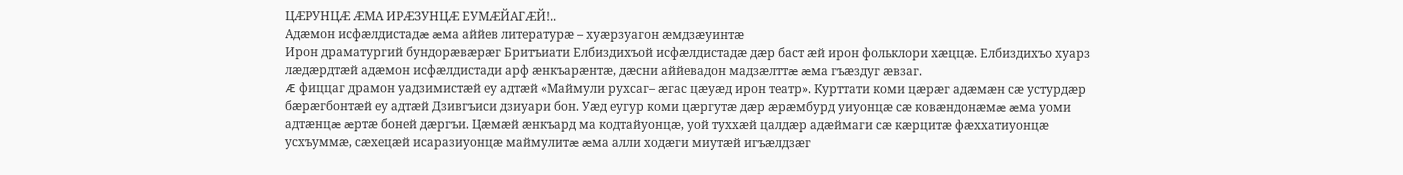ЦӔРУНЦӔ ӔМА ИРӔЗУНЦӔ ЕУМӔЙАГӔЙ!..
Адæмон исфæлдистадæ æма аййев литературæ – хуæрзуагон æмдзæуинтæ
Ирон драматургий бундорæвæрæг Бритъиати Елбиздихъой исфæлдистадæ дæр баст æй ирон фольклори хæццæ. Елбиздихъо хуарз лæдæрдтæй адæмон исфæлдистади арф æнкъарæнтæ, дæсни аййевадон мадзæлттæ æма гъæздуг æвзаг.
Æ фиццаг драмон уадзимистæй еу адтæй «Маймули рухсаг– æгас цæуæд ирон театр». Курттати коми цæрæг адæмæн сæ устурдæр бæрæгбонтæй еу адтæй Дзивгъиси дзиуари бон. Уæд еугур коми цæргутæ дæр æрæмбурд уиуонцæ сæ ковæндонæмæ æма уоми адтæнцæ æртæ боней дæргъи. Цæмæй æнкъард ма кодтайуонцæ, уой туххæй цалдæр адæймаги сæ кæрцитæ фæххатиуонцæ усхъуммæ, сæхецæй исаразиуонцæ маймулитæ æма алли ходæги миутæй игъæлдзæг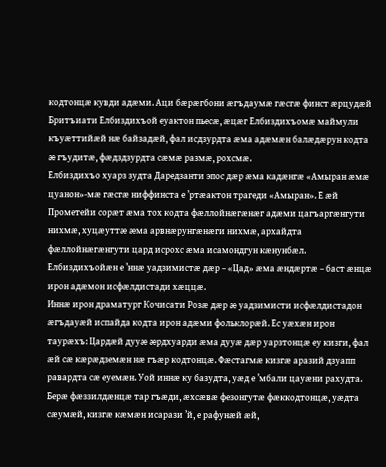кодтонцæ кувди адæми. Аци бæрæгбони æгъдаумæ гæсгæ финст æрцудæй Бритъиати Елбиздихъой еуактон пьесæ, æцæг Елбиздихъомæ маймули къуæттийæй нæ байзадæй, фал исдзурдта æма адæмæн балæдæрун кодта æ гъудитæ, фæдздзурдта сæмæ размæ, рохсмæ.
Елбиздихъо хуарз зудта Даредзанти эпос дæр æма кадæнгæ «Амыран æмæ цуанон»-мæ гæсгæ ниффинста е ’ртæактон трагеди «Амыран». Е æй Прометейи сорæт æма тох кодта фæллойнæгæнæг адæми цагъаргæнгути нихмæ, хуцæуттæ æма арвнæрунгæнæги нихмæ, архайдта фæллойнæгæнгути цард исрохс æма исамондгун кæнунбæл.
Елбиздихъойæн е ’ннæ уадзимистæ дæр – «Цад» æма æндæртæ – баст æнцæ ирон адæмон исфæлдистади хæццæ.
Иннæ ирон драматург Кочисати Розæ дæр æ уадзимисти исфæлдистадон æгъдауæй испайда кодта ирон адæми фольклорæй. Ес уæхæн ирон таурæхъ: Цардæй дууæ æрдхуарди æма дууæ дæр уарзтонцæ еу кизги, фал æй сæ кæрæдземæн нæ гъæр кодтонцæ. Фæстагмæ кизгæ аразий дзуапп равардта сæ еуемæн. Уой иннæ ку базудта, уæд е ’мбали цауæни рахудта. Берæ фæззилдæнцæ тар гъæди, æхсæвæ фезонгутæ фæккодтонцæ, уæдта сæумæй, кизгæ кæмæн исарази ’й, е рафунæй æй,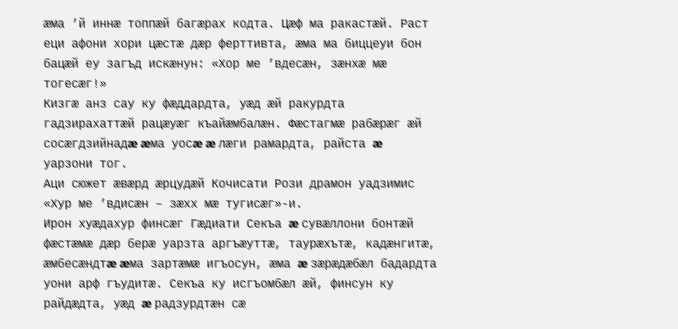æма ’й иннæ топпæй багæрах кодта. Цæф ма ракастæй. Раст еци афони хори цæстæ дæр ферттивта, æма ма биццеуи бон бацæй еу загъд искæнун: «Хор ме ’вдесæн, зæнхæ мæ тогесæг!»
Кизгæ анз сау ку фæддардта, уæд æй ракурдта гадзирахаттæй рацæуæг къайæмбалæн. Фæстагмæ рабæрæг æй сосæгдзийнадæ æма уосæ æ лæги рамардта, райста æ уарзони тог.
Аци сюжет æвæрд æрцудæй Кочисати Рози драмон уадзимис «Хур ме ’вдисæн – зæхх мæ тугисæг»-и.
Ирон хуæдахур финсæг Гæдиати Секъа æ сувæллони бонтæй фæстæмæ дæр берæ уарзта аргъæуттæ, таурæхътæ, кадæнгитæ, æмбесæндтæ æма зартæмæ игъосун, æма æ зæрæдæбæл бадардта уони арф гъудитæ. Секъа ку исгъомбæл æй, финсун ку райдæдта, уæд æ радзурдтæн сæ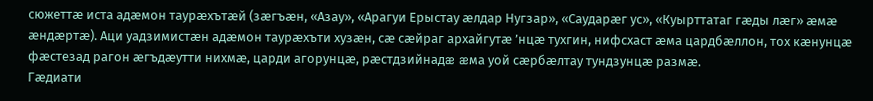сюжеттæ иста адæмон таурæхътæй (зæгъæн, «Азау», «Арагуи Ерыстау æлдар Нугзар», «Саударæг ус», «Куырттатаг гæды лæг» æмæ æндæртæ). Аци уадзимистæн адæмон таурæхъти хузæн, сæ сæйраг архайгутæ ’нцæ тухгин, нифсхаст æма цардбæллон, тох кæнунцæ фæстезад рагон æгъдæутти нихмæ, царди агорунцæ, рæстдзийнадæ æма уой сæрбæлтау тундзунцæ размæ.
Гæдиати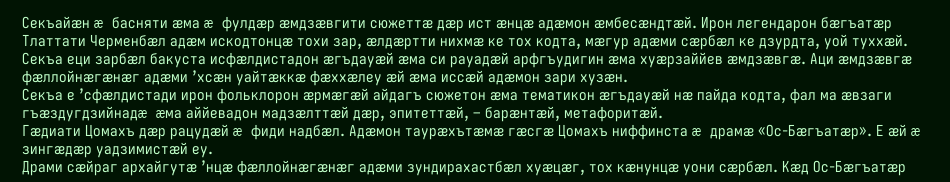Секъайæн æ басняти æма æ фулдæр æмдзæвгити сюжеттæ дæр ист æнцæ адæмон æмбесæндтæй. Ирон легендарон бæгъатæр Тлаттати Черменбæл адæм искодтонцæ тохи зар, æлдæртти нихмæ ке тох кодта, мæгур адæми сæрбæл ке дзурдта, уой туххæй.
Секъа еци зарбæл бакуста исфæлдистадон æгъдауæй æма си рауадæй арфгъудигин æма хуæрзаййев æмдзæвгæ. Аци æмдзæвгæ фæллойнæгæнæг адæми ’хсæн уайтæккæ фæххæлеу æй æма иссæй адæмон зари хузæн.
Секъа е ’сфæлдистади ирон фольклорон æрмæгæй айдагъ сюжетон æма тематикон æгъдауæй нæ пайда кодта, фал ма æвзаги гъæздугдзийнадæ æма аййевадон мадзæлттæй дæр, эпитеттæй, – барæнтæй, метафоритæй.
Гæдиати Цомахъ дæр рацудæй æ фиди надбæл. Адæмон таурæхътæмæ гæсгæ Цомахъ ниффинста æ драмæ «Ос-Бæгъатæр». Е æй æ зингæдæр уадзимистæй еу.
Драми сæйраг архайгутæ ’нцæ фæллойнæгæнæг адæми зундирахастбæл хуæцæг, тох кæнунцæ уони сæрбæл. Кæд Ос-Бæгъатæр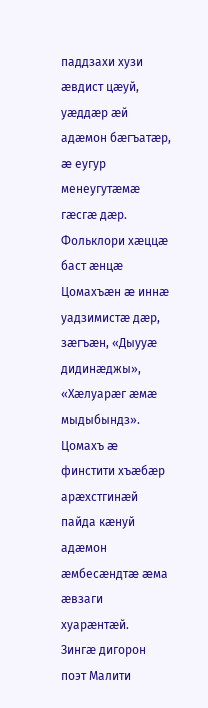паддзахи хузи æвдист цæуй, уæддæр æй адæмон бæгъатæр, æ еугур менеугутæмæ гæсгæ дæр. Фольклори хæццæ баст æнцæ Цомахъæн æ иннæ уадзимистæ дæр, зæгъæн, «Дыууæ дидинæджы», «Хæлуарæг æмæ мыдыбындз». Цомахъ æ финстити хъæбæр арæхстгинæй пайда кæнуй адæмон æмбесæндтæ æма æвзаги хуарæнтæй.
Зингæ дигорон поэт Малити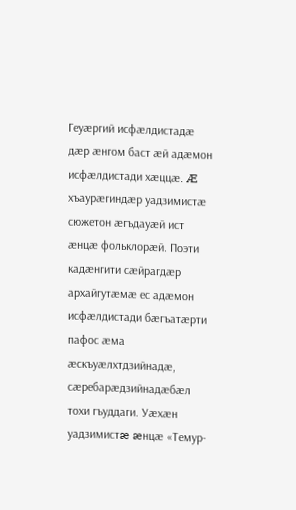Геуæргий исфæлдистадæ дæр æнгом баст æй адæмон исфæлдистади хæццæ. Æ хъаурæгиндæр уадзимистæ сюжетон æгъдауæй ист æнцæ фольклорæй. Поэти кадæнгити сæйрагдæр архайгутæмæ ес адæмон исфæлдистади бæгъатæрти пафос æма æскъуæлхтдзийнадæ, сæребарæдзийнадæбæл тохи гъуддаги. Уæхæн уадзимистæ æнцæ «Темур-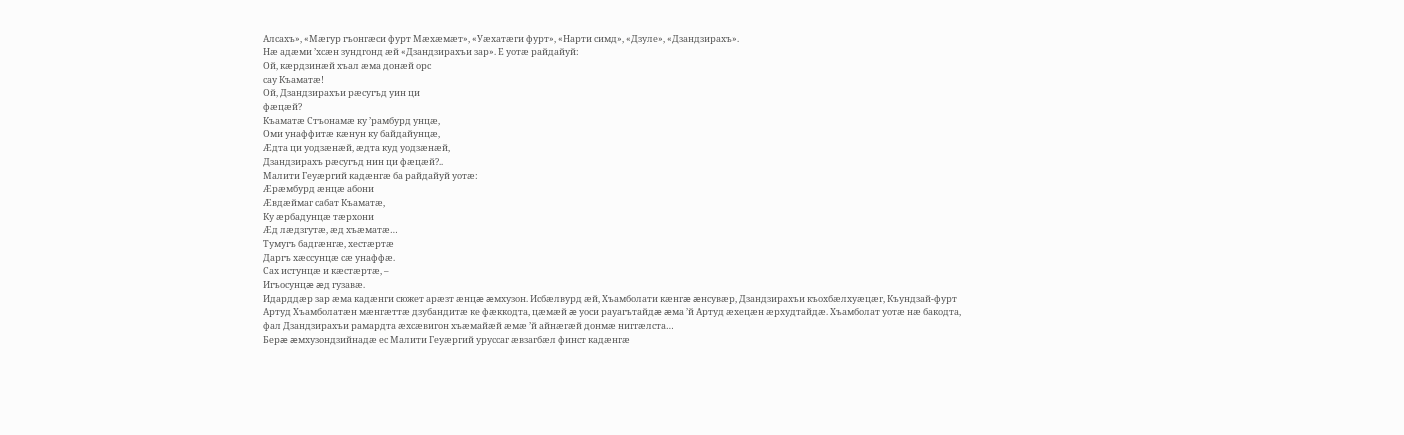Алсахъ», «Мæгур гъонгæси фурт Мæхæмæт», «Уæхатæги фурт», «Нарти симд», «Дзуле», «Дзандзирахъ».
Нæ адæми ’хсæн зундгонд æй «Дзандзирахъи зар». Е уотæ райдайуй:
Ой, кæрдзинæй хъал æма донæй орс
сау Къаматæ!
Ой, Дзандзирахъи рæсугъд уин ци
фæцæй?
Къаматæ Стъонамæ ку ’рамбурд унцæ,
Оми унаффитæ кæнун ку байдайунцæ,
Æдта ци уодзæнæй, æдта куд уодзæнæй,
Дзандзирахъ рæсугъд нин ци фæцæй?..
Малити Геуæргий кадæнгæ ба райдайуй уотæ:
Æрæмбурд æнцæ абони
Æвдæймаг сабат Къаматæ,
Ку æрбадунцæ тæрхони
Æд лæдзгутæ, æд хъæматæ…
Тумугъ бадгæнгæ, хестæртæ
Даргъ хæссунцæ сæ унаффæ.
Сах истунцæ и кæстæртæ, –
Игъосунцæ æд гузавæ.
Идарддæр зар æма кадæнги сюжет арæзт æнцæ æмхузон. Исбæлвурд æй, Хъамболати кæнгæ æнсувæр, Дзандзирахъи къохбæлхуæцæг, Къундзай-фурт Артуд Хъамболатæн мæнгæттæ дзубандитæ ке фæккодта, цæмæй æ уоси рауагътайдæ æма ’й Артуд æхецæн æрхудтайдæ. Хъамболат уотæ нæ бакодта, фал Дзандзирахъи рамардта æхсæвигон хъæмайæй æмæ ’й айнæгæй донмæ ниггæлста…
Берæ æмхузондзийнадæ ес Малити Геуæргий уруссаг æвзагбæл финст кадæнгæ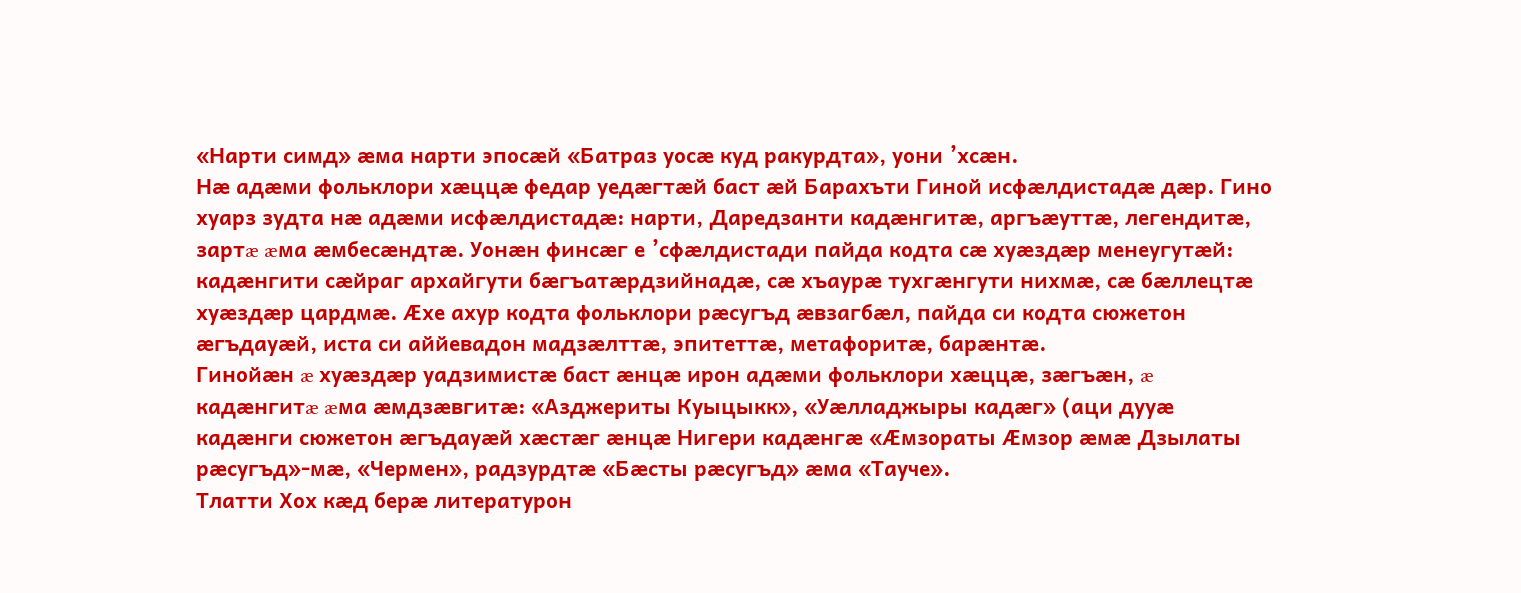«Нарти симд» æма нарти эпосæй «Батраз уосæ куд ракурдта», уони ’хсæн.
Нæ адæми фольклори хæццæ федар уедæгтæй баст æй Барахъти Гиной исфæлдистадæ дæр. Гино хуарз зудта нæ адæми исфæлдистадæ: нарти, Даредзанти кадæнгитæ, аргъæуттæ, легендитæ, зартæ æма æмбесæндтæ. Уонæн финсæг е ’сфæлдистади пайда кодта сæ хуæздæр менеугутæй: кадæнгити сæйраг архайгути бæгъатæрдзийнадæ, сæ хъаурæ тухгæнгути нихмæ, сæ бæллецтæ хуæздæр цардмæ. Æхе ахур кодта фольклори рæсугъд æвзагбæл, пайда си кодта сюжетон æгъдауæй, иста си аййевадон мадзæлттæ, эпитеттæ, метафоритæ, барæнтæ.
Гинойæн æ хуæздæр уадзимистæ баст æнцæ ирон адæми фольклори хæццæ, зæгъæн, æ кадæнгитæ æма æмдзæвгитæ: «Азджериты Куыцыкк», «Уæлладжыры кадæг» (аци дууæ кадæнги сюжетон æгъдауæй хæстæг æнцæ Нигери кадæнгæ «Æмзораты Æмзор æмæ Дзылаты рæсугъд»-мæ, «Чермен», радзурдтæ «Бæсты рæсугъд» æма «Тауче».
Тлатти Хох кæд берæ литературон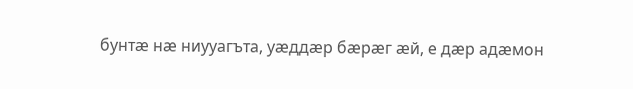бунтæ нæ ниууагъта, уæддæр бæрæг æй, е дæр адæмон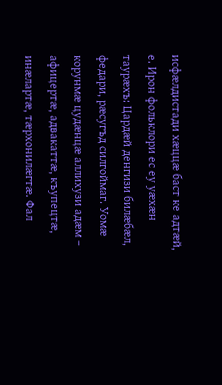исфæлдистади хæццæ баст ке адтæй, е. Ирон фольклори ес еу уæхæн таурæхъ: Цардæй денгизи билæбæл, федари, рæсугъд силгоймаг. Уомæ корунмæ цудæнцæ аллихузи адæм – афицертæ, адвакаттæ, къупецтæ, инæлартæ, тæрхонилæгтæ. Фал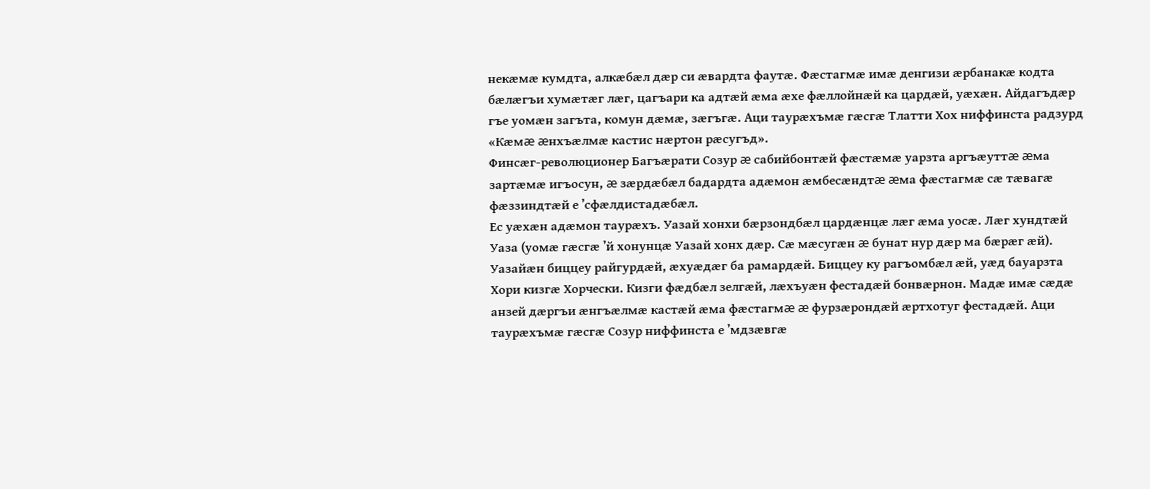некæмæ кумдта, алкæбæл дæр си æвардта фаутæ. Фæстагмæ имæ денгизи æрбанакæ кодта бæлæгъи хумæтæг лæг, цагъари ка адтæй æма æхе фæллойнæй ка цардæй, уæхæн. Айдагъдæр гъе уомæн загъта, комун дæмæ, зæгъгæ. Аци таурæхъмæ гæсгæ Тлатти Хох ниффинста радзурд «Кæмæ æнхъæлмæ кастис нæртон рæсугъд».
Финсæг-революционер Багъæрати Созур æ сабийбонтæй фæстæмæ уарзта аргъæуттæ æма зартæмæ игъосун, æ зæрдæбæл бадардта адæмон æмбесæндтæ æма фæстагмæ сæ тæвагæ фæззиндтæй е ’сфæлдистадæбæл.
Ес уæхæн адæмон таурæхъ. Уазай хонхи бæрзондбæл цардæнцæ лæг æма уосæ. Лæг хундтæй Уаза (уомæ гæсгæ ’й хонунцæ Уазай хонх дæр. Сæ мæсугæн æ бунат нур дæр ма бæрæг æй). Уазайæн биццеу райгурдæй, æхуæдæг ба рамардæй. Биццеу ку рагъомбæл æй, уæд бауарзта Хори кизгæ Хорчески. Кизги фæдбæл зелгæй, лæхъуæн фестадæй бонвæрнон. Мадæ имæ сæдæ анзей дæргъи æнгъæлмæ кастæй æма фæстагмæ æ фурзæрондæй æртхотуг фестадæй. Аци таурæхъмæ гæсгæ Созур ниффинста е ’мдзæвгæ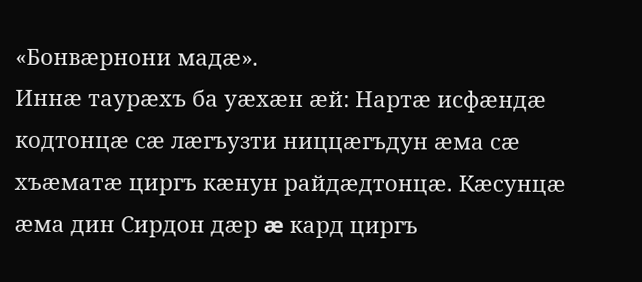«Бонвæрнони мадæ».
Иннæ таурæхъ ба уæхæн æй: Нартæ исфæндæ кодтонцæ сæ лæгъузти ниццæгъдун æма сæ хъæматæ циргъ кæнун райдæдтонцæ. Кæсунцæ æма дин Сирдон дæр æ кард циргъ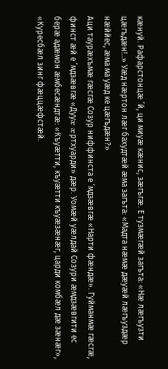кæнуй. Рафарстонцæ ’й, ци миуæ кæнис, зæгъгæ. Е тузмæгæй загъта: «Нæ лæгъузти цæгъдæн!..» Уæд нæртон лæг бахудтæй æма загъта: «Мадта нæмæ дæуæй лæгъуздæр нæййес, æма ма уæд ке цæгъдæн?»
Аци таурæхъмæ гæсгæ Созур ниффинста е ’мдзæвгæ «Нарти фæндæ». Гуйманмæ гæсгæ, финст æй е ’мдзæвгæ «Дууæ æртхуарди» дæр. Уомæй уæлдай Созури æмдзæвгити ес берæ адæмон æмбесæндтæ: «Къуæтти, къуæтти къуæзæнæг, царди комбæл дæ зæнæг», «Куресбæл зинг фæццæфстæй.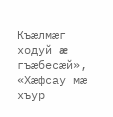Къæлмæг ходуй æ гъæбесæй», «Хæфсау мæ хъур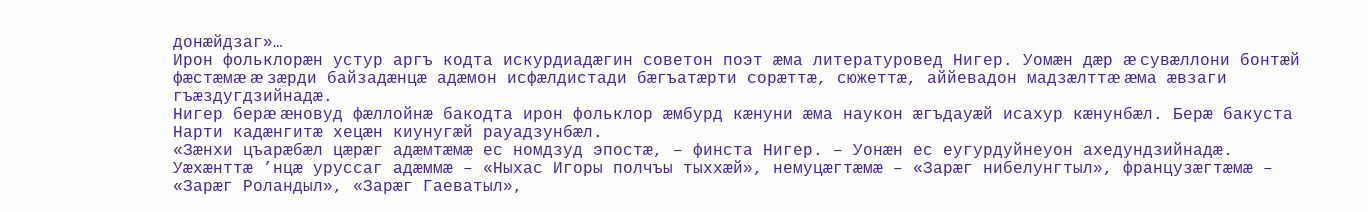донæйдзаг»…
Ирон фольклорæн устур аргъ кодта искурдиадæгин советон поэт æма литературовед Нигер. Уомæн дæр æ сувæллони бонтæй фæстæмæ æ зæрди байзадæнцæ адæмон исфæлдистади бæгъатæрти сорæттæ, сюжеттæ, аййевадон мадзæлттæ æма æвзаги гъæздугдзийнадæ.
Нигер берæ æновуд фæллойнæ бакодта ирон фольклор æмбурд кæнуни æма наукон æгъдауæй исахур кæнунбæл. Берæ бакуста Нарти кадæнгитæ хецæн киунугæй рауадзунбæл.
«Зæнхи цъарæбæл цæрæг адæмтæмæ ес номдзуд эпостæ, – финста Нигер. – Уонæн ес еугурдуйнеуон ахедундзийнадæ. Уæхæнттæ ’нцæ уруссаг адæммæ – «Ныхас Игоры полчъы тыххæй», немуцæгтæмæ – «Зарæг нибелунгтыл», французæгтæмæ – «Зарæг Роландыл», «Зарæг Гаеватыл»,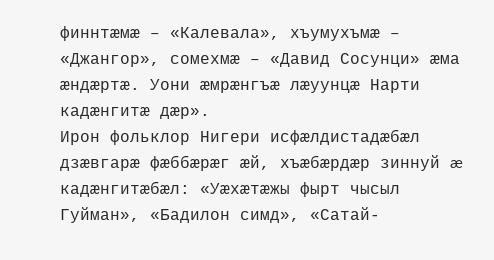финнтæмæ – «Калевала», хъумухъмæ – «Джангор», сомехмæ – «Давид Сосунци» æма æндæртæ. Уони æмрæнгъæ лæуунцæ Нарти кадæнгитæ дæр».
Ирон фольклор Нигери исфæлдистадæбæл дзæвгарæ фæббæрæг æй, хъæбæрдæр зиннуй æ кадæнгитæбæл: «Уæхæтæжы фырт чысыл Гуйман», «Бадилон симд», «Сатай-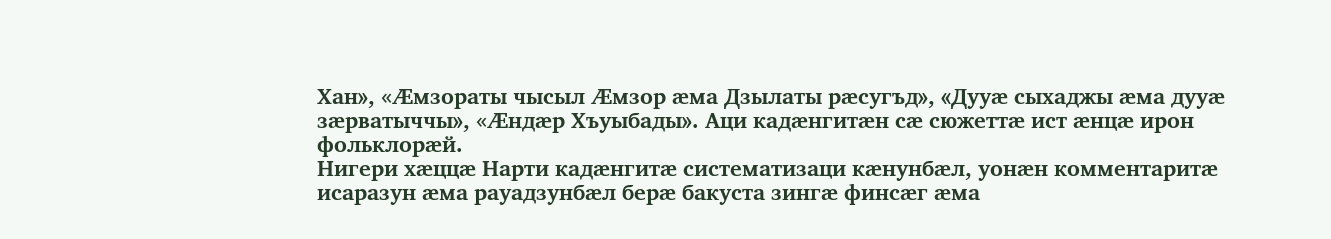Хан», «Æмзораты чысыл Æмзор æма Дзылаты рæсугъд», «Дууæ сыхаджы æма дууæ зæрватыччы», «Æндæр Хъуыбады». Аци кадæнгитæн сæ сюжеттæ ист æнцæ ирон фольклорæй.
Нигери хæццæ Нарти кадæнгитæ систематизаци кæнунбæл, уонæн комментаритæ исаразун æма рауадзунбæл берæ бакуста зингæ финсæг æма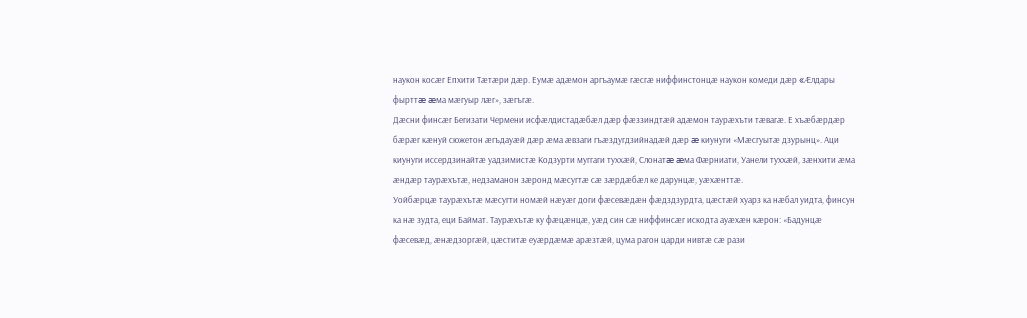наукон косæг Епхити Тæтæри дæр. Еумæ адæмон аргъаумæ гæсгæ ниффинстонцæ наукон комеди дæр «Æлдары фырттæ æма мæгуыр лæг», зæгъгæ.
Дæсни финсæг Бегизати Чермени исфæлдистадæбæл дæр фæззиндтæй адæмон таурæхъти тæвагæ. Е хъæбæрдæр бæрæг кæнуй сюжетон æгъдауæй дæр æма æвзаги гъæздугдзийнадæй дæр æ киунуги «Мæсгуытæ дзурынц». Аци киунуги иссердзинайтæ уадзимистæ Кодзурти муггаги туххæй, Слонатæ æма Фæрниати, Уанели туххæй, зæнхити æма æндæр таурæхътæ, недзаманон зæронд мæсугтæ сæ зæрдæбæл ке дарунцæ, уæхæнттæ.
Уойбæрцæ таурæхътæ мæсугти номæй нæуæг доги фæсевæдæн фæдздзурдта, цæстæй хуарз ка нæбал уидта, финсун ка нæ зудта, еци Баймат. Таурæхътæ ку фæцæнцæ, уæд син сæ ниффинсæг искодта ауæхæн кæрон: «Бадунцæ фæсевæд, æнæдзоргæй, цæститæ еуæрдæмæ арæзтæй, цума рагон царди нивтæ сæ рази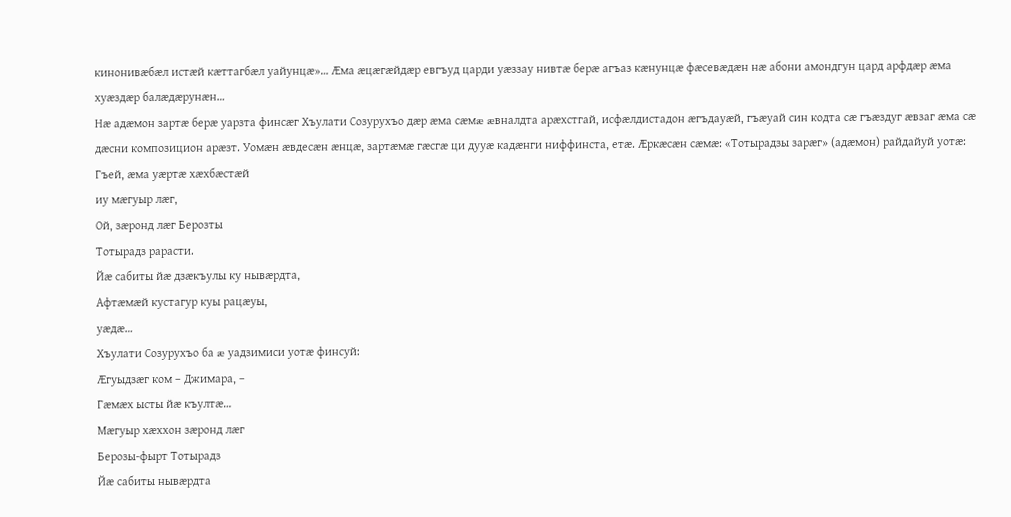кинонивæбæл истæй кæттагбæл уайунцæ»… Æма æцæгæйдæр евгъуд царди уæззау нивтæ берæ агъаз кæнунцæ фæсевæдæн нæ абони амондгун цард арфдæр æма хуæздæр балæдæрунæн…
Нæ адæмон зартæ берæ уарзта финсæг Хъулати Созурухъо дæр æма сæмæ æвналдта арæхстгай, исфæлдистадон æгъдауæй, гъæуай син кодта сæ гъæздуг æвзаг æма сæ дæсни композицион арæзт. Уомæн æвдесæн æнцæ, зартæмæ гæсгæ ци дууæ кадæнги ниффинста, етæ. Æркæсæн сæмæ: «Тотырадзы зарæг» (адæмон) райдайуй уотæ:
Гъей, æма уæртæ хæхбæстæй
иу мæгуыр лæг,
Ой, зæронд лæг Берозты
Тотырадз рарасти.
Йæ сабиты йæ дзæкъулы ку нывæрдта,
Афтæмæй кустагур куы рацæуы,
уæдæ…
Хъулати Созурухъо ба æ уадзимиси уотæ финсуй:
Æгуыдзæг ком – Джимара, –
Гæмæх ысты йæ къултæ…
Мæгуыр хæххон зæронд лæг
Берозы-фырт Тотырадз
Йæ сабиты нывæрдта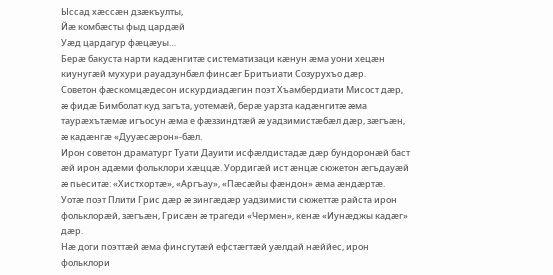Ыссад хæссæн дзæкъулты,
Йæ комбæсты фыд цардæй
Уæд цардагур фæцæуы…
Берæ бакуста нарти кадæнгитæ систематизаци кæнун æма уони хецæн киунугæй мухури рауадзунбæл финсæг Бритъиати Созурухъо дæр.
Советон фæскомцæдесон искурдиадæгин поэт Хъамбердиати Мисост дæр, æ фидæ Бимболат куд загъта, уотемæй, берæ уарзта кадæнгитæ æма таурæхътæмæ игъосун æма е фæззиндтæй æ уадзимистæбæл дæр, зæгъæн, æ кадæнгæ «Дууæсæрон»-бæл.
Ирон советон драматург Туати Дауити исфæлдистадæ дæр бундоронæй баст æй ирон адæми фольклори хæццæ. Уордигæй ист æнцæ сюжетон æгъдауæй æ пьеситæ: «Хистхортæ», «Аргъау», «Пæсæйы фæндон» æма æндæртæ.
Уотæ поэт Плити Грис дæр æ зингæдæр уадзимисти сюжеттæ райста ирон фольклорæй, зæгъæн, Грисæн æ трагеди «Чермен», кенæ «Иунæджы кадæг» дæр.
Нæ доги поэттæй æма финсгутæй ефстæгтæй уæлдай нæййес, ирон фольклори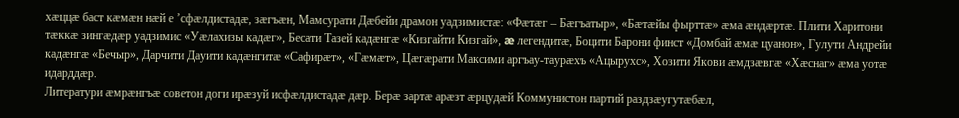хæццæ баст кæмæн нæй е ’сфæлдистадæ, зæгъæн, Мамсурати Дæбейи драмон уадзимистæ: «Фæтæг – Бæгъатыр», «Бæтæйы фырттæ» æма æндæртæ. Плити Харитони тæккæ зингæдæр уадзимис «Уæлахизы кадæг», Бесати Тазей кадæнгæ «Кизгайти Кизгай», æ легендитæ, Боцити Барони финст «Домбай æмæ цуанон», Гулути Андрейи кадæнгæ «Бечыр», Дарчити Дауити кадæнгитæ «Сафирæт», «Гæмæт», Цæгæрати Максими аргъау-таурæхъ «Ацырухс», Хозити Якови æмдзæвгæ «Хæснаг» æма уотæ идарддæр.
Литератури æмрæнгъæ советон доги ирæзуй исфæлдистадæ дæр. Берæ зартæ арæзт æрцудæй Коммунистон партий раздзæугутæбæл,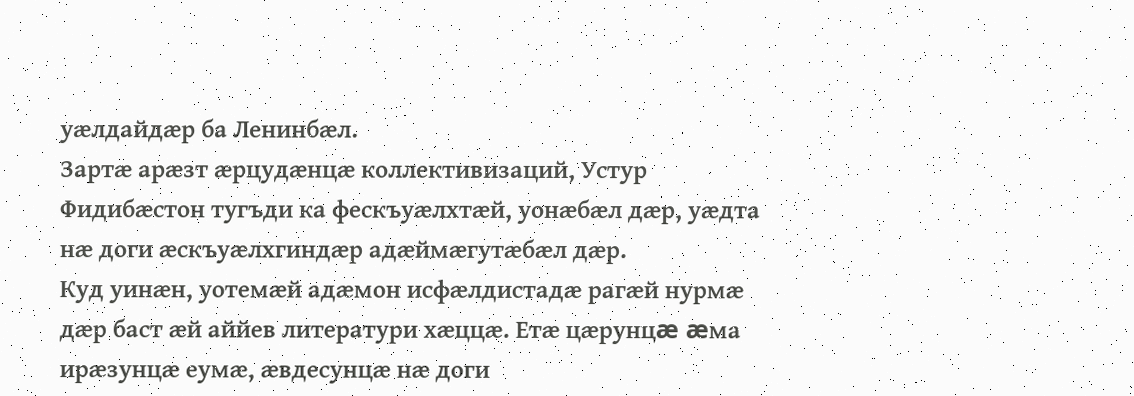уæлдайдæр ба Ленинбæл.
Зартæ арæзт æрцудæнцæ коллективизаций, Устур Фидибæстон тугъди ка фескъуæлхтæй, уонæбæл дæр, уæдта нæ доги æскъуæлхгиндæр адæймæгутæбæл дæр.
Куд уинæн, уотемæй адæмон исфæлдистадæ рагæй нурмæ дæр баст æй аййев литератури хæццæ. Етæ цæрунцæ æма ирæзунцæ еумæ, æвдесунцæ нæ доги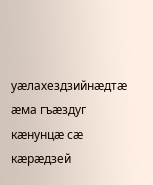уæлахездзийнæдтæ æма гъæздуг кæнунцæ сæ кæрæдзей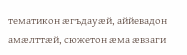тематикон æгъдауæй, аййевадон амæлттæй, сюжетон æма æвзаги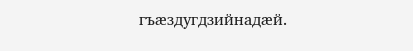гъæздугдзийнадæй.